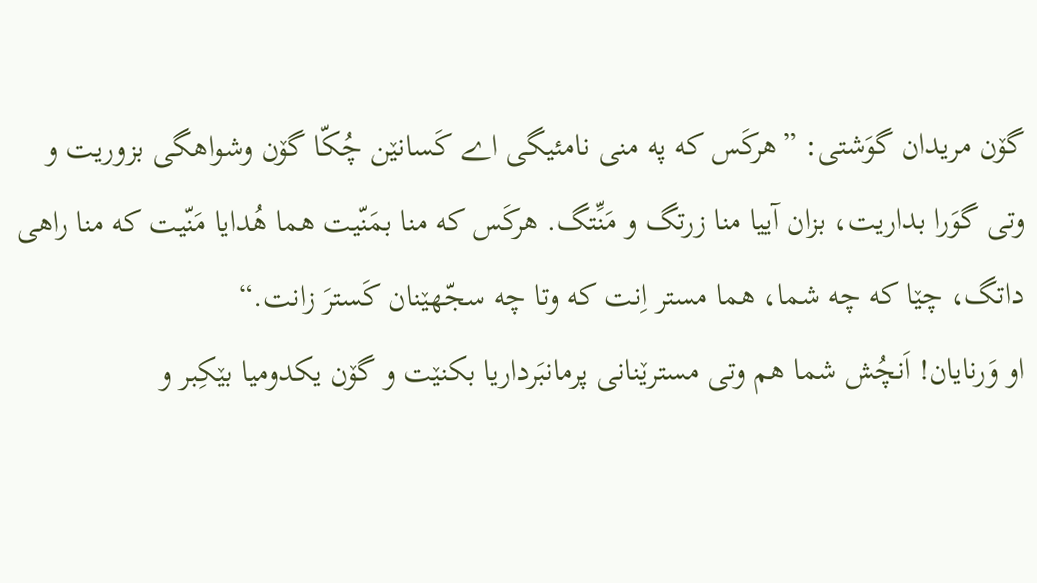گۆن مریدان گوَشتی: ”هرکَس که په منی نامئیگی اے کَسانێن چُکّا گۆن وشواهگی بزوریت و وتی گوَرا بداریت، بزان آییا منا زرتگ و مَنِّتگ. هرکَس که منا بمَنّیت هما هُدایا مَنّیت که منا راهی داتگ، چێا که چه شما، هما مستر اِنت که وتا چه سجّهێنان کَسترَ زانت.“
او وَرنایان! اَنچُش شما هم وتی مسترێنانی پرمانبَرداریا بکنێت و گۆن یکدومیا بێکِبر و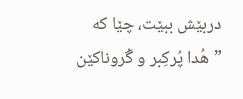دربێش ببێت، چێا که ”هُدا پُرکِبر و گُروناکێن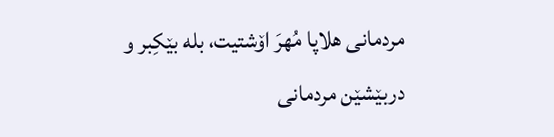مردمانی هلاپا مُهرَ اۆشتیت، بله بێکِبر و دربێشێن مردمانی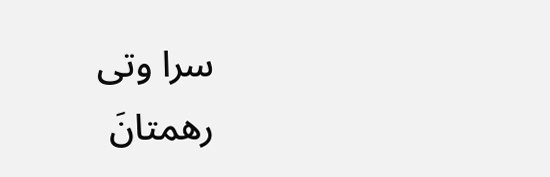سرا وتی رهمتانَ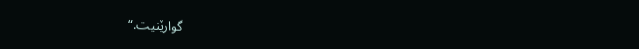گوارێنیت.“